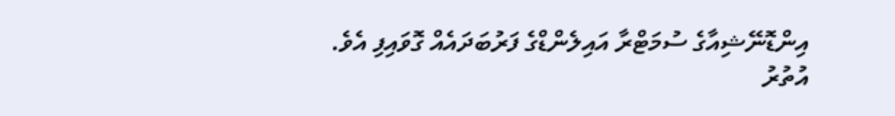އިންޑޮނޭޝިއާގެ ސުމަޓްރާ އައިލެންޑްގެ ފަރުބަދައެއް ގޮވައިފި އެވެ.
އުތުރު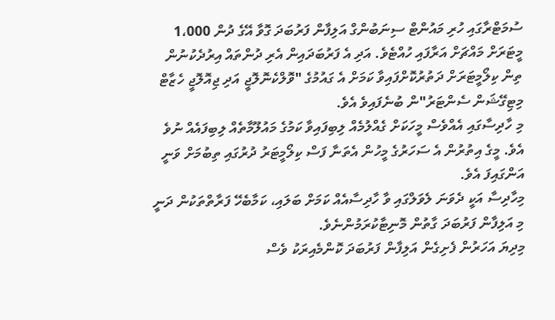ސުމަޓްރާގައި ހުރި މައުންޓް ސިނަބުންގް އަލިފާން ފަރުބަދަ ގޮވާ އޭގެ ދުން 1،000 މީޓަރަށް މައްޗަށް އަރާފައި ހުއްޓެވެ. އަދި އެ ފަރުބަދައިން އެރި ދުންތައް އިރުދެކުނުން ތިން ކިލޯމީޓަރަށް ދަތުރުކޮށްފައިވާ ކަމަށް އެ ގައުމުގެ "ވޮލްކެނޮލޮޖީ އަދި ޖިއޮލޮޖީ ހެޒާޓް މިޓިގޭޝަން ސެންޓަރު"ން ބުނެފައިވެ އެވެ.
މި ހާދިސާގައި އެއްވެސް މީހަކަށް ގެއްލުމެއް ލިބިފައިވާ ކަމުގެ މައުލޫމާތެއް ލިބިފައެއް ނުވެ އެވެ. މީގެ އިތުރުން އެ ސަހަރުގެ މީހުން އެތަނާ ފަސް ކިލޯމީޓަރު ދުރުގައި ތިބުމަށް ވަނީ އަންގައިފަ އެވެ.
މިހާދިސާ އަކީ ދެވަނަ ލެވަލްގައި ވާ ހާދިސާއެއް ކަމަށް ބަލައި، ކަމާބެހޭ ފަރާތްތަކުން ދަނީ މި އަލިފާން ފަރުބަދަ ގާތުން މޮނިޓާކުރަމުންނެވެ.
މިދިޔަ އަހަރުން ފެށިގެން އަލިފާން ފަރުބަދަ ކޮންމެއިރަކު ވެސް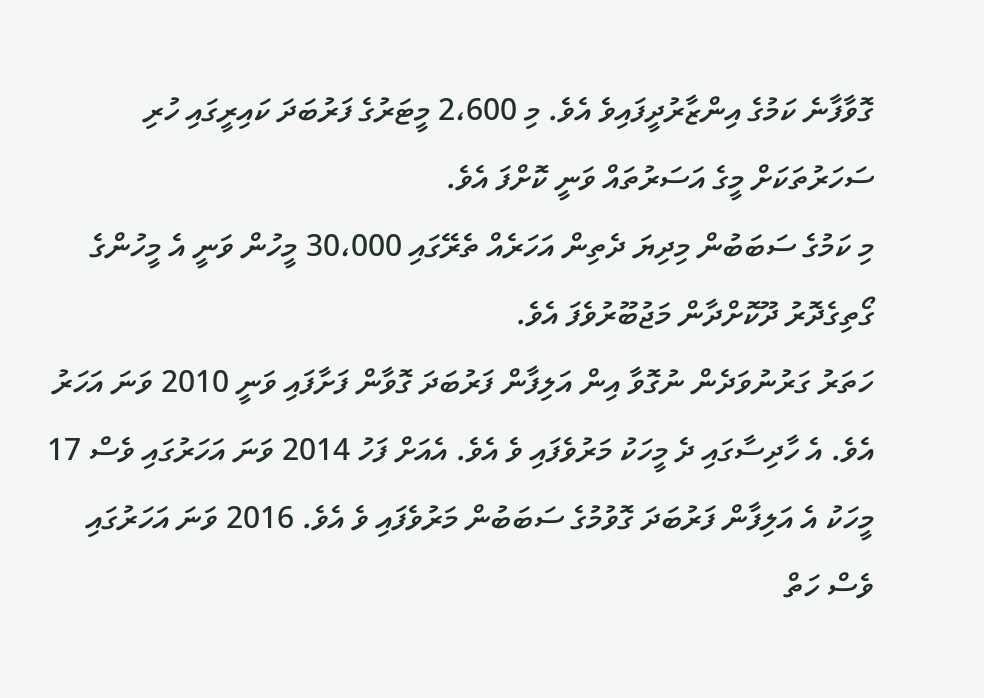ގޮވާފާނެ ކަމުގެ އިންޒާރުދީފައިވެ އެވެ. މި 2،600 މީޓަރުގެ ފަރުބަދަ ކައިރީގައި ހުރި ސަހަރުތަކަށް މީގެ އަސަރުތައް ވަނީ ކޮށްފަ އެވެ.
މި ކަމުގެ ސަބަބުން މިދިޔަ ދެތިން އަހަރެއް ތެރޭގައި 30،000 މީހުން ވަނީ އެ މީހުންގެ ގޯތިގެދޮރު ދޫކޮށްދާން މަޖުބޫރުވެފަ އެވެ.
ހަތަރު ގަރުނުވަދެން ނުގޮވާ އިން އަލިފާން ފަރުބަދަ ގޮވާން ފަށާފައި ވަނީ 2010 ވަނަ އަހަރު އެވެ. އެ ހާދިސާގައި ދެ މީހަކު މަރުވެފައި ވެ އެވެ. އެއަށް ފަހު 2014 ވަނަ އަހަރުގައި ވެސް 17 މީހަކު އެ އަލިފާން ފަރުބަދަ ގޮވުމުގެ ސަބަބުން މަރުވެފައި ވެ އެވެ. 2016 ވަނަ އަހަރުގައި ވެސް ހަތް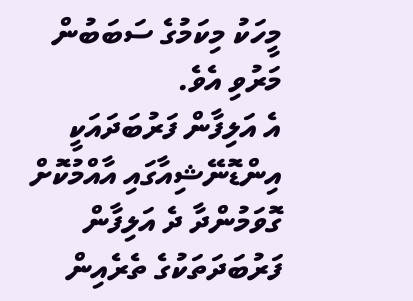މީހަކު މިކަމުގެ ސަބަބުން މަރުވި އެވެ.
އެ އަލިފާން ފަރުބަދައަކީ އިންޑޮނޭޝިއާގައި އާއްމުކޮށް ގޮވަމުންދާ ދެ އަލިފާން ފަރުބަދަތަކުގެ ތެރެއިން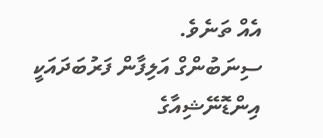އެއް ތަނެވެ.
ސިނަބުންގް އަލިފާން ފަރުބަދައަކީ އިންޑޮނޭޝިއާގެ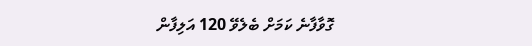ގޮވާފާނެ ކަމަށް ބެލެވޭ 120 އަލިފާން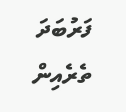ފަރުބަދަ ތެރެއިން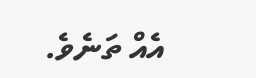އެއް ތަނެވެ.